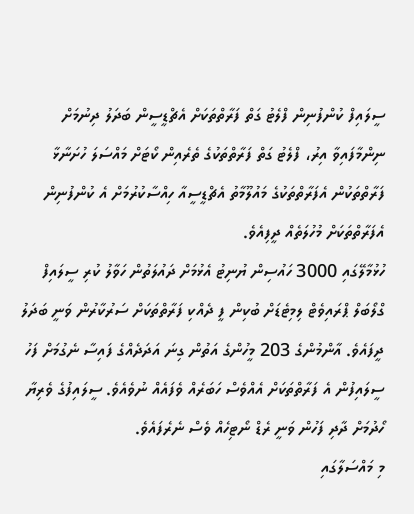ސީލައިފް ކުންފުނިން ފްލެޓު ގަތް ފަރާތްތަކަށް އެޗްޑީސީން ބަދަލު ދިނުމަށް ނިންމާފައިވާ އިރު، ފްލެޓު ގަތް ފަރާތްތަކުގެ ތެރެއިން ކޯޓަށް މައްސަލަ ހުށަނާޅާ ފަރާތްތަކުން އެފަރާތްތަކުގެ މައުލޫމާތު އެޗްޑީސީއާ ހިއްސާކުރުމަށް އެ ކުންފުނިން އެފަރާތްތަކަށް މުހުލަތެއް ދީފިއެވެ.
ހުޅުމާލޭގައި 3000 ހައުސިން ޔުނިޓު އެޅުމަށް ދައުލަތުން ހަވާލު ކުރި ސީލައިފް ގްލޯބަލް ޕްރައިވެޓް ލިމިޓެޑަށް ބުކިން ފީ ދެއްކި ފަރާތްތަކަށް ސަރުކާރުން ވަނީ ބަދަލު ދީފައެވެ. އާންމުންގެ 203 މީހުންގެ އަތުން ގިނަ އަދަދެއްގެ ފައިސާ ނެގުމަށް ފަހު ސީލައިފުން އެ ފަރާތްތަކަށް އެއްވެސް ހަބަރެއް ވެފައެއް ނުވެއެވެ. ސީލައިފުގެ ވެރިޔާ ހޯދުމަށް ދާދި ފަހުން ވަނީ ރެޑް ނޯޓިހެއް ވެސް ނެރެފައެވެ.
މި މައްސަލާގައި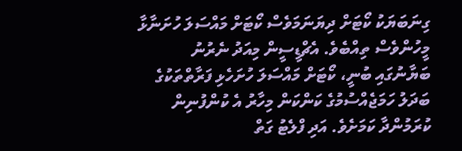ގިނަބަޔަކު ކޯޓަށް ދިޔަނަމަވެސް ކޯޓަށް މައްސަލަ ހުށަނާޅާ މީހުންވެސް ތިއްބެވެ. އެޗްޑީސީން މިއަދު ނެރުނު ބަޔާނުގައި ބުނީ، ކޯޓަށް މައްސަލަ ހުށަހެޅި ފަރާތްތަކުގެ ބަދަލު ހަމަޖެއްސުމުގެ ކަންކަން މިހާރު އެ ކުންފުނިން ކުރަމުންދާ ކަމަށެވެ. އަދި ފްލެޓު ގަތް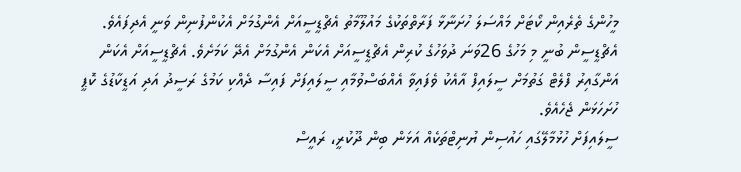މީހުންގެ ތެރެއިން ކޯޓަށް މައްސަލަ ހުށަނާޅާ ފަރާތްތަކުގެ މައުލޫމާތު އެޗްޑީސީއަށް އެންގުމަށް އެކުންފުނިން ވަނީ އެދިފައެވެ.
އެޗްޑީސީން ބުނީ މި މަހުގެ 26ވަނަ ދުވަހުގެ ކުރިން އެޗްޑީސީއަށް އެކަން އެންގުމަށް އެދޭ ކަމަށެވެ. އެޗްޑީސީއަށް އެކަން އަންގާއިރު ފްލެޓް ގަތުމަށް ސީލައިފް އާއެކު ވެފައިވާ އެއްބަސްވުމާއި ސީލައިފަށް ފައިސާ ދެއްކި ކަމުގެ ރަސީދު އަދި އަޑީކާޑުގެ ކޮޕީ ހުށަހަޅަން ޖެހެއެވެ.
ސީލައިފަށް ހުޅުމާލޭގައި ހައުސިން ޔުނިޓްތަކެއް އަޅަން ބިން ދޫކުރީ، ރައީސް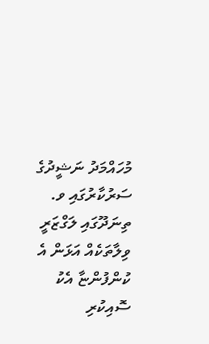މުހައްމަދު ނަޝީދުގެ ސަރުކާރުގައި ވ. ތިނަދޫގައި ލަގްޒަރީ ވިލާތަކެއް އަޅަން އެ ކުންފުންޏާ އެކު ސޮއިކުރި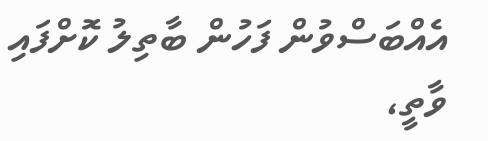އެއްބަސްވުން ފަހުން ބާތިލު ކޮށްފައި ވާތީ،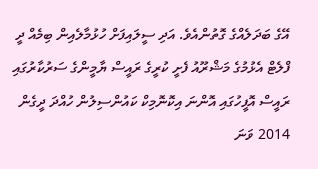އޭގެ ބަދަލެއްގެ ގޮތުންއެވެ. އަދި ސީލައިފަށް ހުޅުމާލެއިން ބިމެއް ދީ ފްލެޓް އެޅުމުގެ މަޝްރޫއު ފެށީ ކުރީގެ ރައީސް ޔާމީންގެ ސަރުކާރުގައި ރައީސް އޮފީހުގައި އޮންނަ އިކޮނޮމިކް ކައުންސިލުން ހުއްދަ ދީގެން 2014 ވަނަ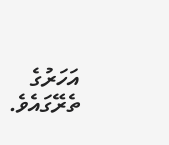އަހަރުގެ ތެރޭގައެވެ.